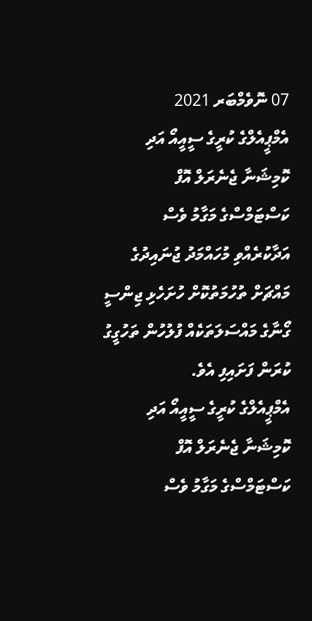07 ނޮވެމްބަރ 2021
އެމްޕީއެލްގެ ކުރީގެ ސީއީއޯ އަދި ކޮމިޝަނާ ޖެނެރަލް އޮފް ކަސްޓަމްސްގެ މަގާމު ވެސް އަދާކުރެއްވި މުހައްމަދު ޖުނައިދުގެ މައްޗަށް ތުހުމަތުކޮށް ހުށަހެޅި ޖިންސީ ގޯނާގެ މައްސަލަތަކެއް ފުލުހުން ތަހުގީގު ކުރަން ފަށައިފި އެވެ.
އެމްޕީއެލްގެ ކުރީގެ ސީއީއޯ އަދި ކޮމިޝަނާ ޖެނެރަލް އޮފް ކަސްޓަމްސްގެ މަގާމު ވެސް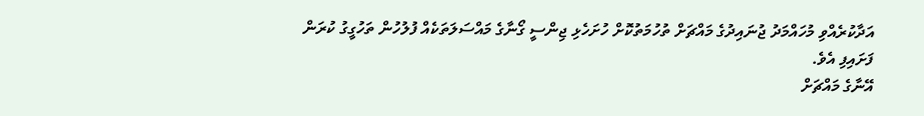އަދާކުރެއްވި މުހައްމަދު ޖުނައިދުގެ މައްޗަށް ތުހުމަތުކޮށް ހުށަހެޅި ޖިންސީ ގޯނާގެ މައްސަލަތަކެއް ފުލުހުން ތަހުގީގު ކުރަން ފަށައިފި އެވެ.
އޭނާގެ މައްޗަށް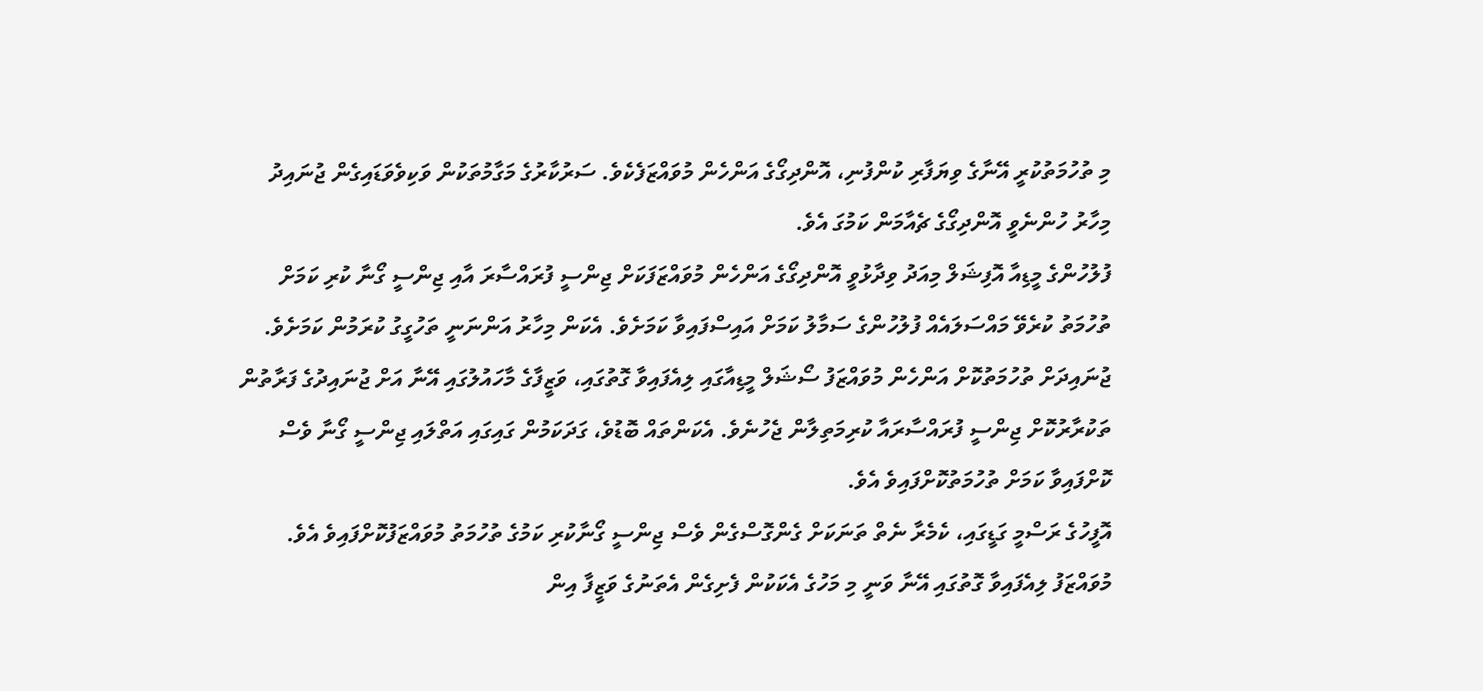މި ތުހުމަތުކުރީ އޭނާގެ ވިޔަފާރި ކުންފުނި، އޮންދިގޯގެ އަންހެން މުވައްޒަފެކެވެ. ސަރުކާރުގެ މަގާމުތަކުން ވަކިވެވަޑައިގެން ޖުނައިދު މިހާރު ހުންނެވީ އޮންދިގޯގެ ޗެއާމަން ކަމުގަ އެވެ.
ފުލުހުންގެ މީޑިއާ އޮފިޝަލް މިއަދު ވިދާޅުވީ އޮންދިގޯގެ އަންހެން މުވައްޒަފަކަށް ޖިންސީ ފުރައްސާރަ އާއި ޖިންސީ ގޯނާ ކުރި ކަމަށް ތުހުމަތު ކުރެވޭ މައްސަލައެއް ފުލުހުންގެ ސަމާލު ކަމަށް އައިސްފައިވާ ކަމަށެވެ. އެކަން މިހާރު އަންނަނީ ތަހުގީގު ކުރަމުން ކަމަށެވެ.
ޖުނައިދަށް ތުހުމަތުކޮށް އަންހެން މުވައްޒަފު ސޯޝަލް މީޑިއާގައި ލިއެފައިވާ ގޮތުގައި، ވަޒީފާގެ މާހައުލުގައި އޭނާ އަށް ޖުނައިދުގެ ފަރާތުން ތަކުރާރުކޮށް ޖިންސީ ފުރައްސާރައާ ކުރިމަތިލާން ޖެހުނެވެ. އެކަންތައް ބޮޑުވެ، ގަދަކަމުން ގައިގައި އަތްލައި ޖިންސީ ގޯނާ ވެސް ކޮށްފައިވާ ކަމަށް ތުހުމަތުކޮށްފައިވެ އެވެ.
އޮފީހުގެ ރަސްމީ ގަޑީގައި، ކެމެރާ ނެތް ތަނަކަށް ގެންގޮސްގެން ވެސް ޖިންސީ ގޯނާކުރި ކަމުގެ ތުހުމަތު މުވައްޒަފުކޮށްފައިވެ އެވެ.
މުވައްޒަފު ލިއެފައިވާ ގޮތުގައި އޭނާ ވަނީ މި މަހުގެ އެކަކުން ފެށިގެން އެތަނުގެ ވަޒީފާ އިން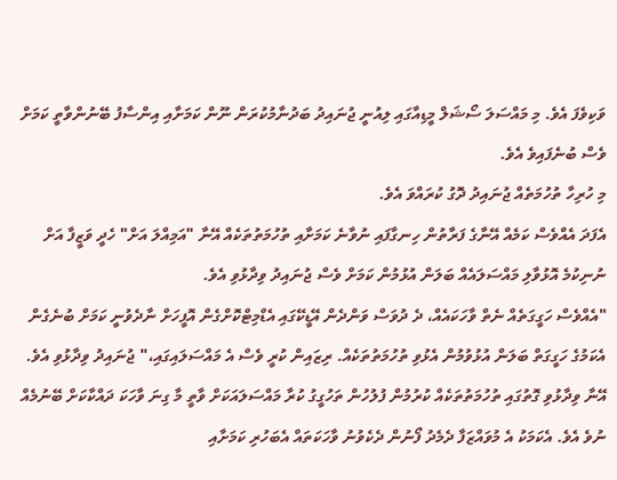ވަކިވެފަ އެވެ. މި މައްސަލަ ސޯޝަލް މީޑިއާގައި ލިއުނީ ޖުނައިދު ބަދުނާމުކުރަން ނޫން ކަމަށާއި އިންސާފު ބޭނުންވާތީ ކަމަށް ވެސް ބުނެފައިވެ އެވެ.
މި ހުރިހާ ތުހުމަތެއް ޖުނައިދު ދޮގު ކުރައްވަ އެވެ.
އެފަދަ އެއްވެސް ކަމެއް އޭނާގެ ފަރާތުން ހިނގާފައި ނުވާނެ ކަމަށާއި ތުހުމަތުތަކެއް އޭނާ "އަމިއްލަ އަށް" ހެދީ ވަޒީފާ އަށް ނުނިކުމެ އޮޅުވާލި މައްސަލައެއް ބަލަން އުޅުމުން ކަމަށް ވެސް ޖުނައިދު ވިދާޅުވި އެވެ.
"އެއްވެސް ހަގީގަތެއް ނެތް ވާހަކައެއް، ދެ ދުވަސް ވަންދެން އޭޑީކޭގައި އެޑްމިޓްކޮށްގެން އޮފީހަށް ނާދެވުނީ ކަމަށް ބުނެގެން އެކަމުގެ ހަގީގަތް ބަލަން އުޅުވުމުން އެޅުވި ތުހުމަތުތަކެއް. ރިޒައިން ކުރީ ވެސް އެ މައްސަލައިގައި،" ޖުނައިދު ވިދާޅުވި އެވެ.
އޭނާ ވިދާޅުވި ގޮތުގައި ތުހުމަތުތަކެއް ކުރުމުން ފުލުހުން ތަހުގީގު ކުރާ މައްސަލައަކަށް ވާތީ މާ ގިނަ ވާހަކަ ދައްކާކަށް ބޭނުމެއް ނުވެ އެވެ. އެކަމަކު އެ މުވައްޒަފާ ދެމެދު ފޯނުން ދެކެވުނު ވާހަކަތައް އެބަހުރި ކަމަށާއި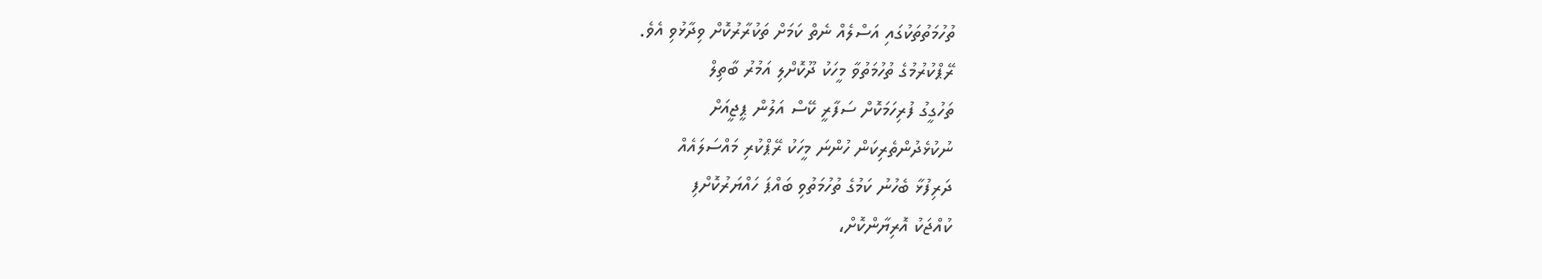ތުހުމަތުތަކުގައި އަސްލެއް ނެތް ކަމަށް ތަކުރާރުކޮށް ވިދާޅުވި އެވެ.
ރޭޕްކުރުމުގެ ތުހުމަތުވާ މީހަކު ދޫކޮށްލި އަމުރު ބާތިލް
ތަހުގީގު ފުރިހަމަކޮށް ސަފާރީ ކޭސް އަލުން ޕީޖީއަށް
ނުކުޅެދުންތެރިކަން ހުންނަ މީހަކު ރޭޕްކުރި މައްސަލައެއް
ދަރިފުޅާ ބެހުނު ކަމުގެ ތުހުމަތުވި ބައްޕަ ހައްޔަރުކޮށްފި
ކުއްޖަކު އޮރިޔާންކޮށް،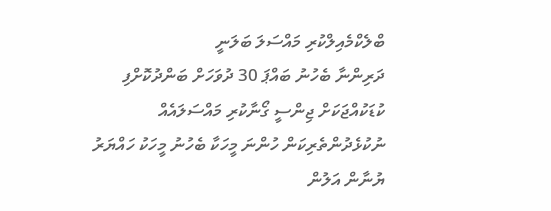ބްލެކްމެއިލްކުރި މައްސަލަ ބަލަނީ
ދަރިންނާ ބެހުނު ބައްޕަ 30 ދުވަހަށް ބަންދުކޮށްފި
ކުޑަކުއްޖަކަށް ޖިންސީ ގޯނާކުރި މައްސަލައެއް
ނުކުޅެދުންތެރިކަން ހުންނަ މީހަކާ ބެހުނު މީހަކު ހައްޔަރު
ޔުނާން އަލުން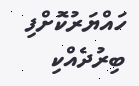ހައްޔަރުކޮށްފި
ބިރުދެއްކި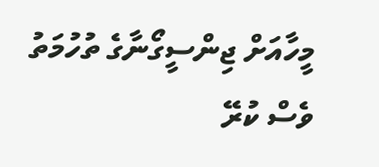މީހާއަށް ޖިންސީގޯނާގެ ތުހުމަތު ވެސް ކުރޭ